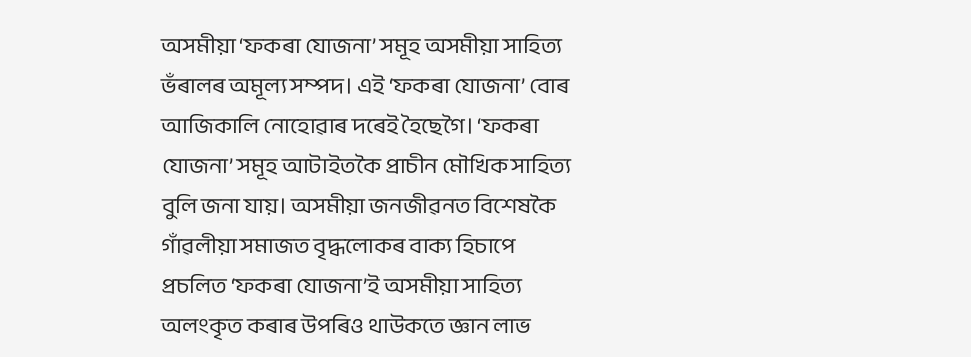অসমীয়া ‘ফকৰা যোজনা’ সমূহ অসমীয়া সাহিত্য ভঁৰালৰ অমূল্য সম্পদ। এই ‘ফকৰা যোজনা’ বোৰ আজিকালি নোহোৱাৰ দৰেই হৈছেগৈ। ‘ফকৰা যোজনা’ সমূহ আটাইতকৈ প্ৰাচীন মৌখিক সাহিত্য বুলি জনা যায়। অসমীয়া জনজীৱনত বিশেষকৈ গাঁৱলীয়া সমাজত বৃদ্ধলোকৰ বাক্য হিচাপে প্ৰচলিত ‘ফকৰা যোজনা’ই অসমীয়া সাহিত্য অলংকৃত কৰাৰ উপৰিও থাউকতে জ্ঞান লাভ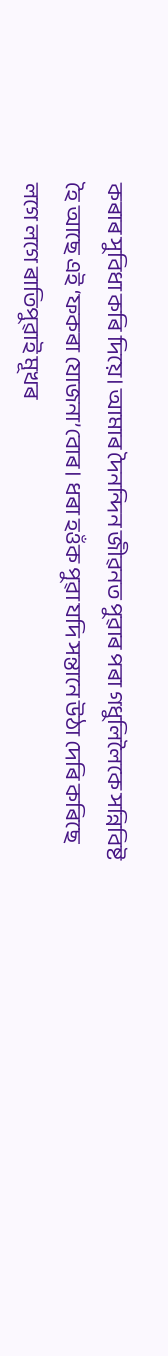কৰাৰ সুবিধা কৰি দিয়ে। আমাৰ দৈনন্দিন জীৱনত পুৱাৰ পৰা গধুলিলৈকে সন্নিবিষ্ট হৈ আছে এই ‘ফকৰা যোজনা’বোৰ। ধৰা হওঁক পুৱা যদি সন্তানে উঠা দেৰি কৰিছে লগে লগে ৰাতিপুৱাই মূখৰ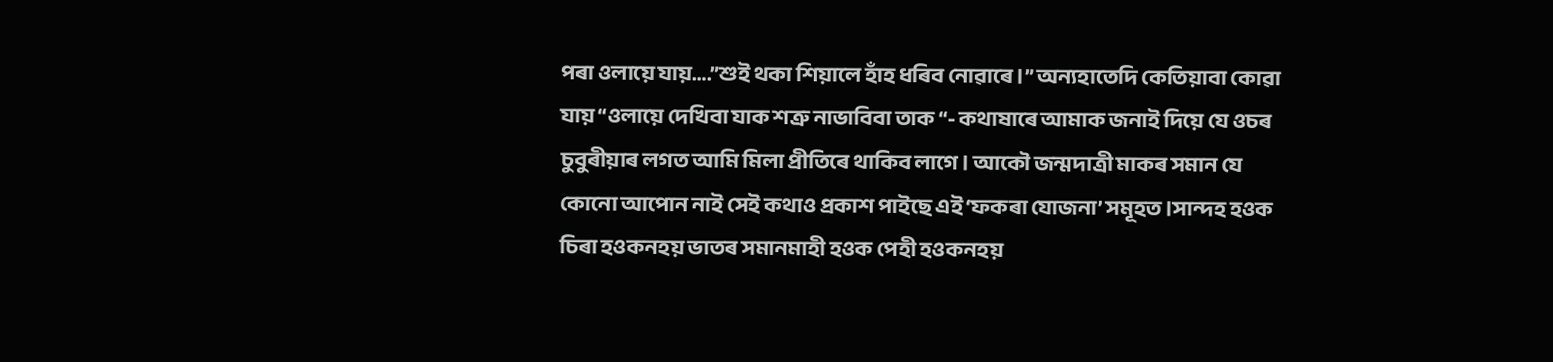পৰা ওলায়ে যায়….”শুই থকা শিয়ালে হাঁহ ধৰিব নোৱাৰে।” অন্যহাতেদি কেতিয়াবা কোৱা যায় “ওলায়ে দেখিবা যাক শত্ৰু নাভাবিবা তাক “- কথাষাৰে আমাক জনাই দিয়ে যে ওচৰ চুবুৰীয়াৰ লগত আমি মিলা প্ৰীতিৰে থাকিব লাগে। আকৌ জন্মদাত্ৰী মাকৰ সমান যে কোনো আপোন নাই সেই কথাও প্ৰকাশ পাইছে এই ‘ফকৰা যোজনা’ সমূহত ।সান্দহ হওক চিৰা হওকনহয় ভাতৰ সমানমাহী হওক পেহী হওকনহয়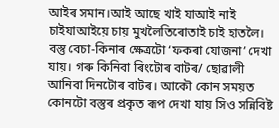আইৰ সমান।আই আছে খাই যাআই নাই চাইযাআইয়ে চায় মুখলৈতিৰোতাই চাই হাতলৈ। বস্তু বেচা-কিনাৰ ক্ষেত্ৰটো ‘ফকৰা যোজনা’ দেখা যায়। গৰু কিনিবা ৰিংটোৰ বাটৰ/ ছোৱালী আনিবা দিনটোৰ বাটৰ। আকৌ কোন সময়ত কোনটো বস্তুৰ প্ৰকৃত ৰূপ দেখা যায় সিও সন্নিবিষ্ট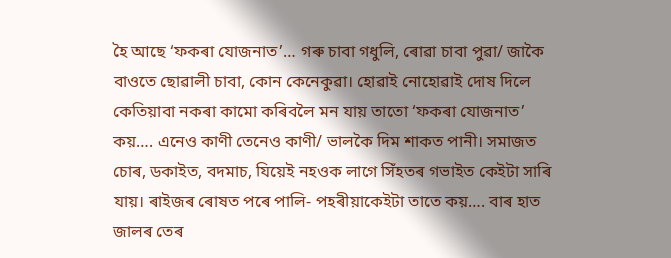হৈ আছে ‘ফকৰা যোজনাত’… গৰু চাবা গধুলি, ৰোৱা চাবা পুৱা/ জাকৈ বাওতে ছোৱালী চাবা, কোন কেনেকুৱা। হোৱাই নোহোৱাই দোষ দিলে কেতিয়াবা নকৰা কামো কৰিবলৈ মন যায় তাতো ‘ফকৰা যোজনাত’ কয়…. এনেও কাণী তেনেও কাণী/ ভালকৈ দিম শাকত পানী। সমাজত চোৰ, ডকাইত, বদমাচ, যিয়েই নহওক লাগে সিঁহতৰ গভাইত কেইটা সাৰি যায়। ৰাইজৰ ৰোষত পৰে পালি- পহৰীয়াকেইটা তাতে কয়…. বাৰ হাত জালৰ তেৰ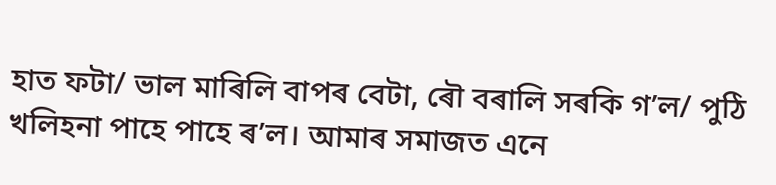হাত ফটা/ ভাল মাৰিলি বাপৰ বেটা, ৰৌ বৰালি সৰকি গ’ল/ পুঠি খলিহনা পাহে পাহে ৰ’ল। আমাৰ সমাজত এনে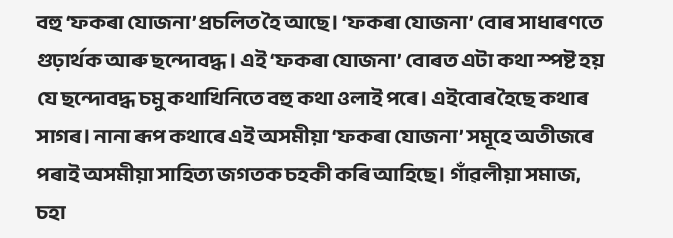বহু ‘ফকৰা যোজনা’প্ৰচলিত হৈ আছে। ‘ফকৰা যোজনা’ বোৰ সাধাৰণতে গুঢ়াৰ্থক আৰু ছন্দোবদ্ধ। এই ‘ফকৰা যোজনা’ বোৰত এটা কথা স্পষ্ট হয় যে ছন্দোবদ্ধ চমু কথাখিনিতে বহু কথা ওলাই পৰে। এইবোৰ হৈছে কথাৰ সাগৰ। নানা ৰূপ কথাৰে এই অসমীয়া ‘ফকৰা যোজনা’ সমূহে অতীজৰে পৰাই অসমীয়া সাহিত্য জগতক চহকী কৰি আহিছে। গাঁৱলীয়া সমাজ, চহা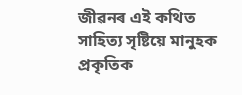জীৱনৰ এই কথিত সাহিত্য সৃষ্টিয়ে মানুহক প্ৰকৃতিক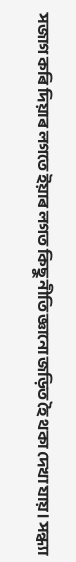সজাগ কৰি দিয়াৰ লগতে ইয়াৰ লগত কিছু নীতি জ্ঞানো জড়িত হৈ থকা দেখা যায়। সন্ধ্যা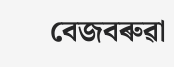বেজবৰুৱা